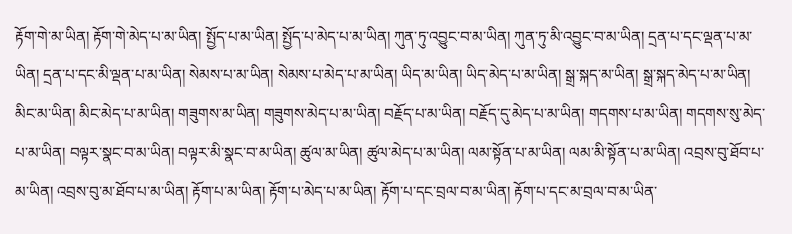རྟོག་གེ་མ་ཡིན། རྟོག་གེ་མེད་པ་མ་ཡིན། སྤྱོད་པ་མ་ཡིན། སྤྱོད་པ་མེད་པ་མ་ཡིན། ཀུན་ཏུ་འབྱུང་བ་མ་ཡིན། ཀུན་ཏུ་མི་འབྱུང་བ་མ་ཡིན། དྲན་པ་དང་ལྡན་པ་མ་ཡིན། དྲན་པ་དང་མི་ལྡན་པ་མ་ཡིན། སེམས་པ་མ་ཡིན། སེམས་པ་མེད་པ་མ་ཡིན། ཡིད་མ་ཡིན། ཡིད་མེད་པ་མ་ཡིན། སྒྲ་སྐད་མ་ཡིན། སྒྲ་སྐད་མེད་པ་མ་ཡིན། མིང་མ་ཡིན། མིང་མེད་པ་མ་ཡིན། གཟུགས་མ་ཡིན། གཟུགས་མེད་པ་མ་ཡིན། བརྗོད་པ་མ་ཡིན། བརྗོད་དུ་མེད་པ་མ་ཡིན། གདགས་པ་མ་ཡིན། གདགས་སུ་མེད་པ་མ་ཡིན། བལྟར་སྣང་བ་མ་ཡིན། བལྟར་མི་སྣང་བ་མ་ཡིན། ཚུལ་མ་ཡིན། ཚུལ་མེད་པ་མ་ཡིན། ལམ་སྟོན་པ་མ་ཡིན། ལམ་མི་སྟོན་པ་མ་ཡིན། འབྲས་བུ་ཐོབ་པ་མ་ཡིན། འབྲས་བུ་མ་ཐོབ་པ་མ་ཡིན། རྟོག་པ་མ་ཡིན། རྟོག་པ་མེད་པ་མ་ཡིན། རྟོག་པ་དང་བྲལ་བ་མ་ཡིན། རྟོག་པ་དང་མ་བྲལ་བ་མ་ཡིན་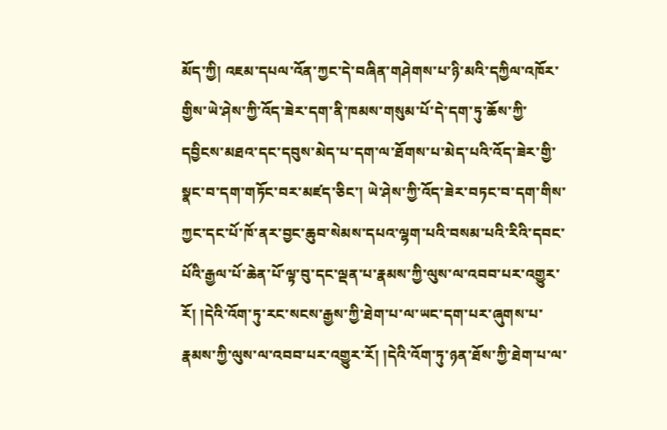མོད་ཀྱི། འཇམ་དཔལ་འོན་ཀྱང་དེ་བཞིན་གཤེགས་པ་ཉི་མའི་དཀྱིལ་འཁོར་གྱིས་ཡེ་ཤེས་ཀྱི་འོད་ཟེར་དག་ནི་ཁམས་གསུམ་པོ་དེ་དག་ཏུ་ཆོས་ཀྱི་དབྱིངས་མཐའ་དང་དབུས་མེད་པ་དག་ལ་ཐོགས་པ་མེད་པའི་འོད་ཟེར་གྱི་སྣང་བ་དག་གཏོང་བར་མཛད་ཅིང་། ཡེ་ཤེས་ཀྱི་འོད་ཟེར་བཏང་བ་དག་གིས་ཀྱང་དང་པོ་ཁོ་ནར་བྱང་ཆུབ་སེམས་དཔའ་ལྷག་པའི་བསམ་པའི་རིའི་དབང་པོའི་རྒྱལ་པོ་ཆེན་པོ་ལྟ་བུ་དང་ལྡན་པ་རྣམས་ཀྱི་ལུས་ལ་འབབ་པར་འགྱུར་རོ། །དེའི་འོག་ཏུ་རང་སངས་རྒྱས་ཀྱི་ཐེག་པ་ལ་ཡང་དག་པར་ཞུགས་པ་རྣམས་ཀྱི་ལུས་ལ་འབབ་པར་འགྱུར་རོ། །དེའི་འོག་ཏུ་ཉན་ཐོས་ཀྱི་ཐེག་པ་ལ་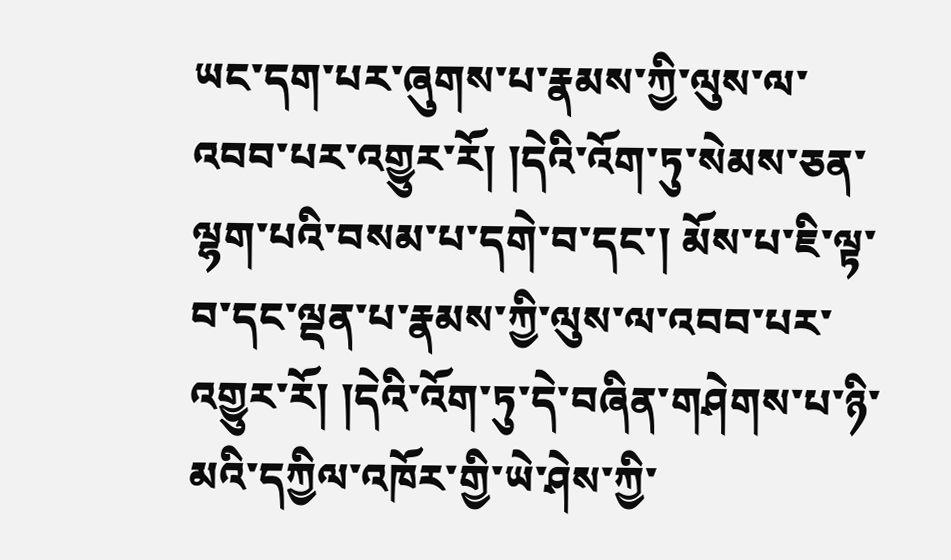ཡང་དག་པར་ཞུགས་པ་རྣམས་ཀྱི་ལུས་ལ་འབབ་པར་འགྱུར་རོ། །དེའི་འོག་ཏུ་སེམས་ཅན་ལྷག་པའི་བསམ་པ་དགེ་བ་དང་། མོས་པ་ཇི་ལྟ་བ་དང་ལྡན་པ་རྣམས་ཀྱི་ལུས་ལ་འབབ་པར་འགྱུར་རོ། །དེའི་འོག་ཏུ་དེ་བཞིན་གཤེགས་པ་ཉི་མའི་དཀྱིལ་འཁོར་གྱི་ཡེ་ཤེས་ཀྱི་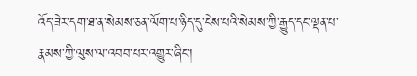འོད་ཟེར་དག་ཐ་ན་སེམས་ཅན་ལོག་པ་ཉིད་དུ་ངེས་པའི་སེམས་ཀྱི་རྒྱུད་དང་ལྡན་པ་རྣམས་ཀྱི་ལུས་ལ་འབབ་པར་འགྱུར་ཞིང་།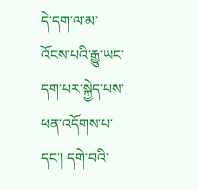དེ་དག་ལ་མ་འོངས་པའི་རྒྱུ་ཡང་དག་པར་སྐྱེད་པས་ཕན་འདོགས་པ་དང་། དགེ་བའི་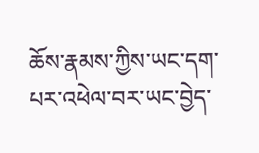ཆོས་རྣམས་ཀྱིས་ཡང་དག་པར་འཕེལ་བར་ཡང་བྱེད་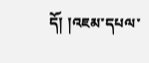དོ། །འཇམ་དཔལ་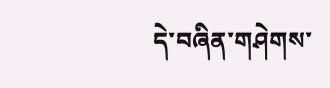དེ་བཞིན་གཤེགས་